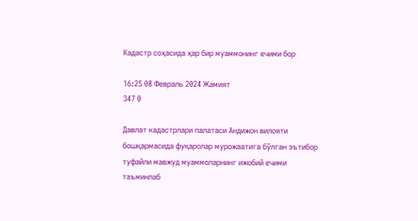Кадастр соҳасида ҳар бир муаммонинг ечими бор

16:25 08 Февраль 2024 Жамият
347 0

Давлат кадастрлари палатаси Андижон вилояти бошқармасида фуқаролар мурожаатига бўлган эътибор туфайли мавжуд муаммоларнинг ижобий ечими таъминлаб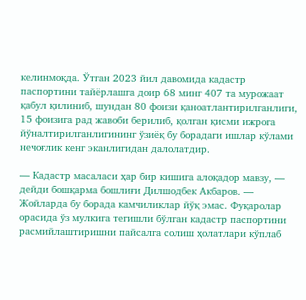келинмоқда. Ўтган 2023 йил давомида кадастр паспортини тайёрлашга доир 68 минг 407 та мурожаат қабул қилиниб, шундан 80 фоизи қаноатлантирилганлиги, 15 фоизига рад жавоби берилиб, қолган қисми ижрога йўналтирилганлигининг ўзиёқ бу борадаги ишлар кўлами нечоғлик кенг эканлигидан далолатдир.

— Кадастр масаласи ҳар бир кишига алоқадор мавзу, — дейди бошқарма бошлиғи Дилшодбек Акбаров. — Жойларда бу борада камчиликлар йўқ эмас. Фуқаролар орасида ўз мулкига тегишли бўлган кадастр паспортини расмийлаштиришни пайсалга солиш ҳолатлари кўплаб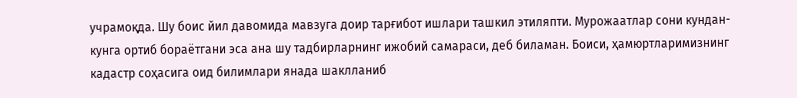учрамоқда. Шу боис йил давомида мавзуга доир тарғибот ишлари ташкил этиляпти. Мурожаатлар сони кундан-кунга ортиб бораётгани эса ана шу тадбирларнинг ижобий самараси, деб биламан. Боиси, ҳамюртларимизнинг кадастр соҳасига оид билимлари янада шаклланиб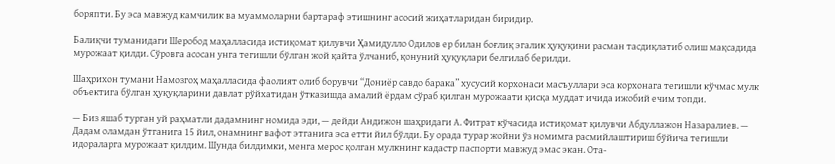боряпти. Бу эса мавжуд камчилик ва муаммоларни бартараф этишнинг асосий жиҳатларидан биридир.

Балиқчи туманидаги Шеробод маҳалласида истиқомат қилувчи Ҳамидулло Одилов ер билан боғлиқ эгалик ҳуқуқини расман тасдиқлатиб олиш мақсадида мурожаат қилди. Сўровга асосан унга тегишли бўлган жой қайта ўлчаниб, қонуний ҳуқуқлари белгилаб берилди.

Шаҳрихон тумани Намозгоҳ маҳалласида фаолият олиб борувчи “Дониёр савдо барака” хусусий корхонаси масъуллари эса корхонага тегишли кўчмас мулк объектига бўлган ҳуқуқларини давлат рўйхатидан ўтказишда амалий ёрдам сўраб қилган мурожаати қисқа муддат ичида ижобий ечим топди.

— Биз яшаб турган уй раҳматли дадамнинг номида эди, — дейди Андижон шаҳридаги А. Фитрат кўчасида истиқомат қилувчи Абдуллажон Назаралиев. — Дадам оламдан ўтганига 15 йил, онамнинг вафот этганига эса етти йил бўлди. Бу орада турар жойни ўз номимга расмийлаштириш бўйича тегишли идораларга мурожаат қилдим. Шунда билдимки, менга мерос қолган мулкнинг кадастр паспорти мавжуд эмас экан. Ота-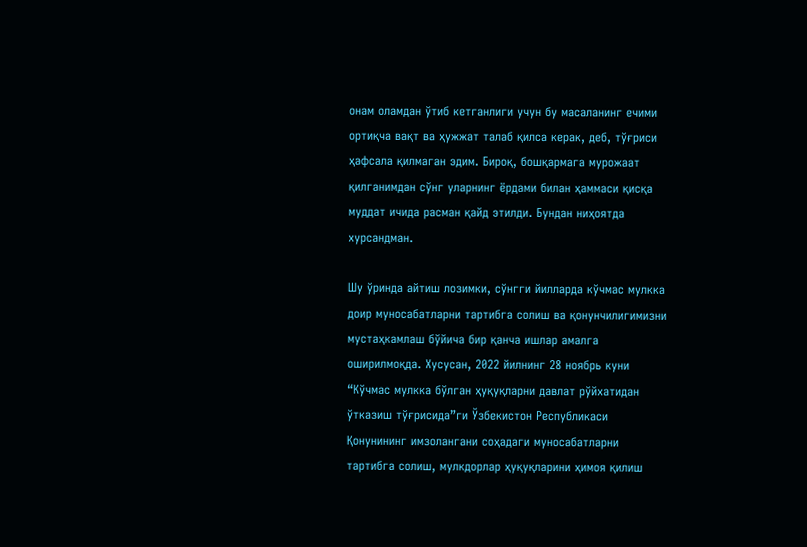онам оламдан ўтиб кетганлиги учун бу масаланинг ечими ортиқча вақт ва ҳужжат талаб қилса керак, деб, тўғриси ҳафсала қилмаган эдим. Бироқ, бошқармага мурожаат қилганимдан сўнг уларнинг ёрдами билан ҳаммаси қисқа муддат ичида расман қайд этилди. Бундан ниҳоятда хурсандман.

Шу ўринда айтиш лозимки, сўнгги йилларда кўчмас мулкка доир муносабатларни тартибга солиш ва қонунчилигимизни мустаҳкамлаш бўйича бир қанча ишлар амалга оширилмоқда. Хусусан, 2022 йилнинг 28 ноябрь куни “Кўчмас мулкка бўлган ҳуқуқларни давлат рўйхатидан ўтказиш тўғрисида”ги Ўзбекистон Республикаси Қонунининг имзолангани соҳадаги муносабатларни тартибга солиш, мулкдорлар ҳуқуқларини ҳимоя қилиш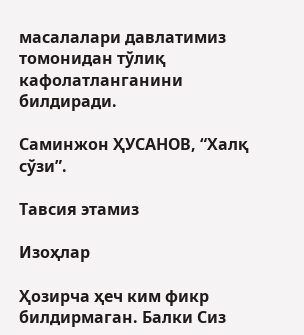масалалари давлатимиз томонидан тўлиқ кафолатланганини билдиради.

Саминжон ҲУСАНОВ, “Халқ сўзи”.

Тавсия этамиз

Изоҳлар

Ҳозирча ҳеч ким фикр билдирмаган. Балки Сиз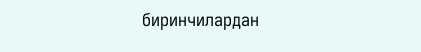биринчилардан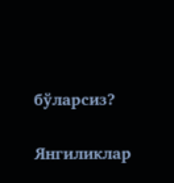бўларсиз?

Янгиликлар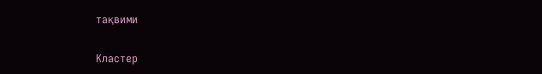тақвими

Кластер